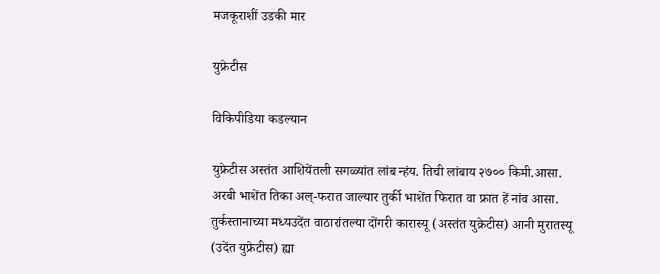मजकूराशीं उडकी मार

युफ्रेटीस

विकिपीडिया कडल्यान

युफ्रेटीस अस्तंत आशियेंतली सगळ्यांत लांब न्हंय. तिची लांबाय २७०० किमी.आसा. अरबी भाशेंत तिका अल्-फरात जाल्यार तुर्की भाशेंत फिरात वा फ्रात हें नांव आसा. तुर्कस्तानाच्या मध्यउदेंत वाठारांतल्या दोंगरी कारास्यू (अस्तंत युक्रेटीस) आनी मुरातस्यू (उदेंत युफ्रेटीस) ह्या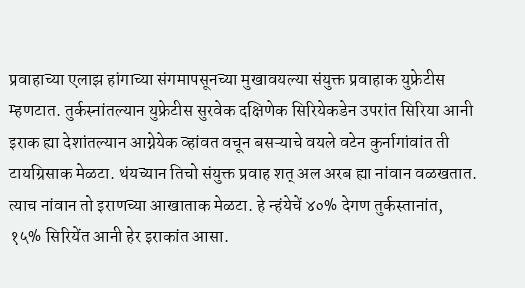प्रवाहाच्या एलाझ हांगाच्या संगमापसूनच्या मुखावयल्या संयुक्त प्रवाहाक युफ्रेटीस म्हणटात. तुर्कस्नांतल्यान युफ्रेटीस सुरवेक दक्षिणेक सिरियेकडेन उपरांत सिरिया आनी इराक ह्या देशांतल्यान आग्नेयेक व्हांवत वचून बसऱ्याचे वयले वटेन कुर्नागांवांत ती टायग्रिसाक मेळटा. थंयच्यान तिचो संयुक्त प्रवाह शत् अल अरब ह्या नांवान वळखतात. त्याच नांवान तो इराणच्या आखाताक मेळटा. हे न्हंयेचें ४०% देगण तुर्कस्तानांत, १५% सिरियेंत आनी हेर इराकांत आसा.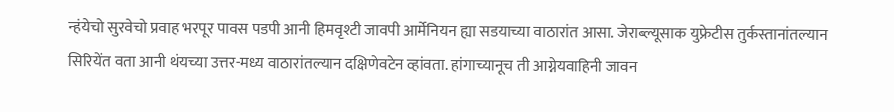न्हंयेचो सुरवेचो प्रवाह भरपूर पावस पडपी आनी हिमवृश्टी जावपी आर्मेनियन ह्या सडयाच्या वाठारांत आसा. जेराब्ल्यूसाक युफ्रेटीस तुर्कस्तानांतल्यान सिरियेंत वता आनी थंयच्या उत्तर-मध्य वाठारांतल्यान दक्षिणेवटेन व्हांवता. हांगाच्यानूच ती आग्नेयवाहिनी जावन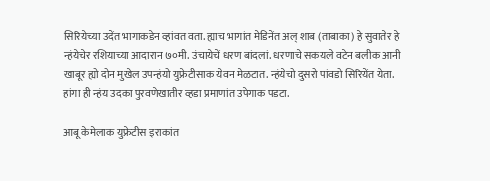सिरियेच्या उदेंत भागाकडेन व्हांवत वता. ह्याच भागांत मेडिनेंत अल् शाब (ताबाका) हे सुवातेर हे न्हंयेचेर रशियाच्या आदारान ७०मी. उंचायेचें धरण बांदलां. धरणाचे सकयले वटेन बलीक आनी खाबूर ह्यो दोन मुखेल उपन्हंयो युफ्रेटीसाक येवन मेळटात. न्हंयेचो दुसरो पांवडो सिरियेंत येता. हांगा ही न्हंय उदका पुरवणेखातीर व्हडा प्रमाणांत उपेगाक पडटा.

आबू केमेलाक युफ्रेटीस इराकांत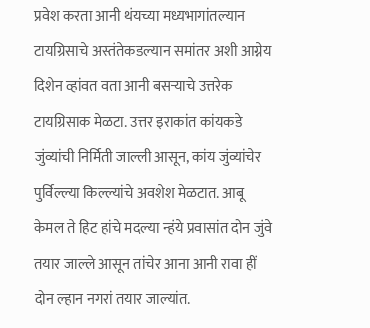प्रवेश करता आनी थंयच्या मध्यभागांतल्यान टायग्रिसाचे अस्तंतेकडल्यान समांतर अशी आग्नेय दिशेन व्हांवत वता आनी बसऱ्याचे उत्तरेक टायग्रिसाक मेळटा. उत्तर इराकांत कांयकडे जुंव्यांची निर्मिती जाल्ली आसून, कांय जुंव्यांचेर पुर्विल्ल्या किल्ल्यांचे अवशेश मेळटात. आबू केमल ते हिट हांचे मदल्या न्हंये प्रवासांत दोन जुंवे तयार जाल्ले आसून तांचेर आना आनी रावा हीं दोन ल्हान नगरां तयार जाल्यांत.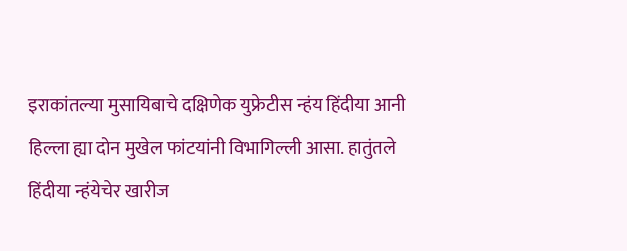इराकांतल्या मुसायिबाचे दक्षिणेक युफ्रेटीस न्हंय हिंदीया आनी हिल्ला ह्या दोन मुखेल फांटयांनी विभागिल्ली आसा. हातुंतले हिंदीया न्हंयेचेर खारीज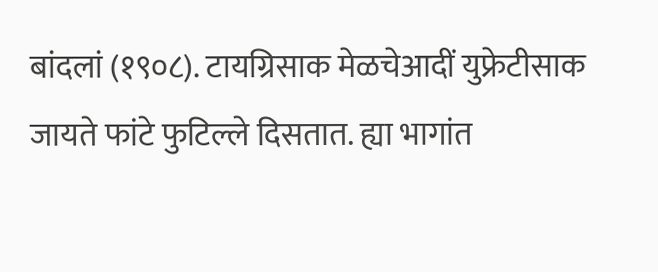बांदलां (१९०८). टायग्रिसाक मेळचेआदीं युफ्रेटीसाक जायते फांटे फुटिल्ले दिसतात. ह्या भागांत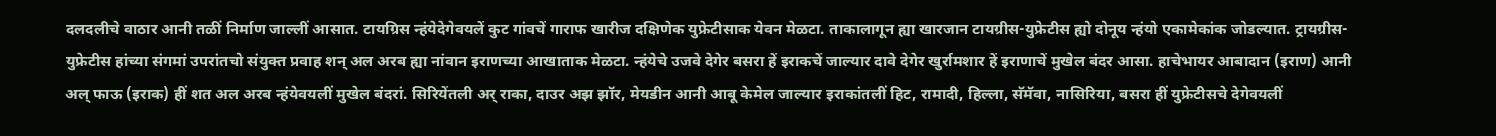दलदलीचे वाठार आनी तळीं निर्माण जाल्लीं आसात. टायग्रिस न्हंयेदेगेवयलें कुट गांवचें गाराफ खारीज दक्षिणेक युफ्रेटीसाक येवन मेळटा. ताकालागून ह्या खारजान टायग्रीस-युफ्रेटीस ह्यो दोनूय न्हंयो एकामेकांक जोडल्यात. ट्रायग्रीस-युफ्रेटीस हांच्या संगमां उपरांतचो संयुक्त प्रवाह शन् अल अरब ह्या नांवान इराणच्या आखाताक मेळटा. न्हंयेचे उजवे देगेर बसरा हें इराकचें जाल्यार दावे देगेर खुर्रामशार हें इराणाचें मुखेल बंदर आसा. हाचेभायर आबादान (इराण) आनी अल् फाऊ (इराक) हीं शत अल अरब न्हंयेवयलीं मुखेल बंदरां. सिरियेंतली अर् राका, दाउर अझ झॉर, मेयडीन आनी आबू केमेल जाल्यार इराकांतलीं हिट, रामादी, हिल्ला, सॅमॅवा, नासिरिया, बसरा हीं युफ्रेटीसचे देगेवयलीं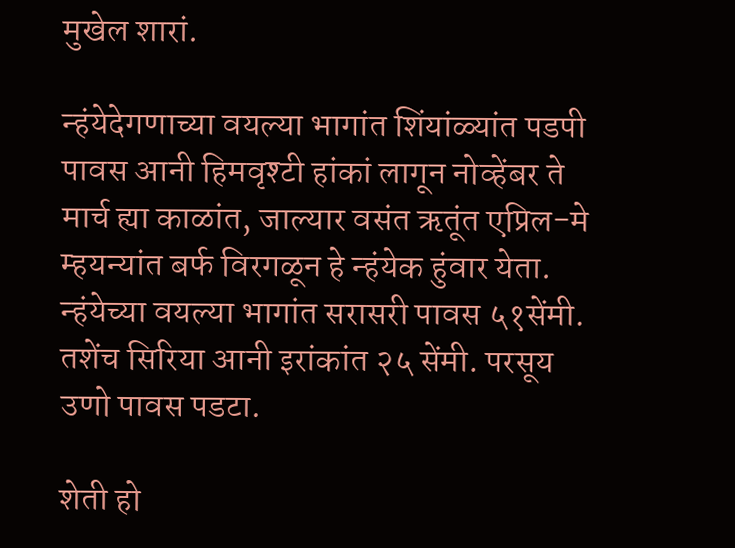मुखेल शारां.

न्हंयेदेगणाच्या वयल्या भागांत शिंयांळ्यांत पडपी पावस आनी हिमवृश्टी हांकां लागून नोव्हेंबर ते मार्च ह्या काळांत, जाल्यार वसंत ऋतूंत एप्रिल-मे म्हयन्यांत बर्फ विरगळून हे न्हंयेक हुंवार येता. न्हंयेच्या वयल्या भागांत सरासरी पावस ५१सेंमी. तशेंच सिरिया आनी इरांकांत २५ सेंमी. परसूय उणो पावस पडटा.

शेती हो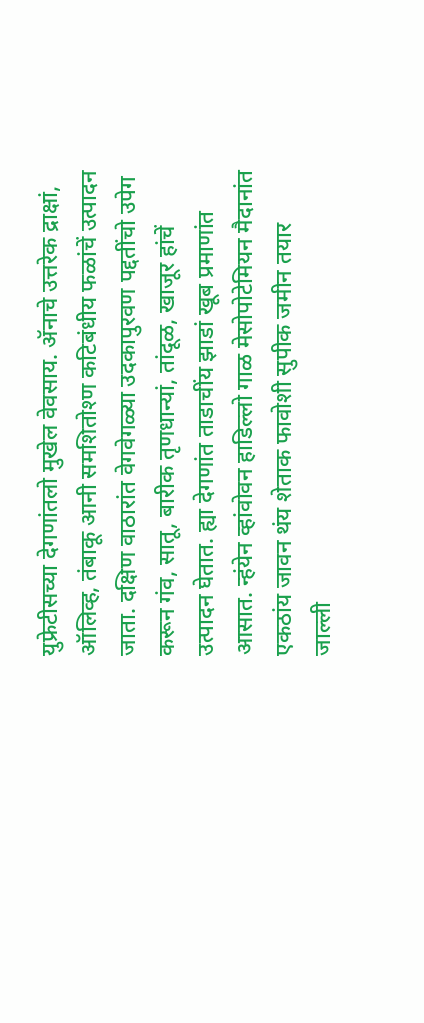युफ्रेटीसच्या देगणांतलो मुखेल वेवसाय. ॲनाचे उत्तरेक द्राक्षां, ऑलिव्ह, तंबाकू आनी समशितोश्ण कटिबंधीय फळांचें उत्पादन जाता. दक्षिण वाठारांत वेगवेगळ्या उदकापुरवण पद्दतींचो उपेग करून गंव, सातू, बारीक तृणधान्यां, तांदूळ, खाजूर हांचें उत्पादन घेतात. ह्या देगणांत ताडाचींय झाडां खूब प्रमाणांत आसात. न्हंयेन व्हांवोवन हाडिल्लो गाळ मेसोपोटेमियन मैदानांत एकठांय जावन थंय शेताक फावोशी सुपीक जमीन तयार जाल्ली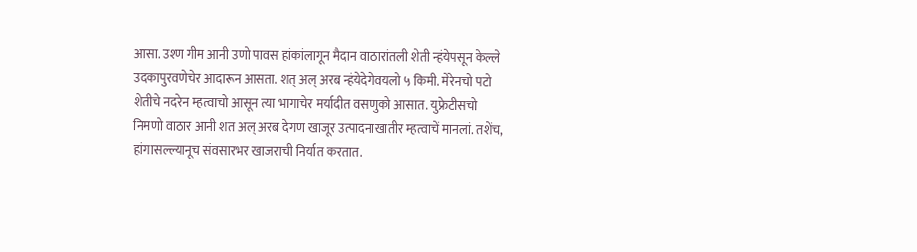आसा. उश्ण गीम आनी उणो पावस हांकांलागून मैदान वाठारांतली शेती न्हंयेपसून केल्ले उदकापुरवणेचेर आदारून आसता. शत् अल् अरब न्हंयेदेगेवयलो ५ किमी. मेरेनचो पटो शेतीचे नदरेन म्हत्वाचो आसून त्या भागाचेर मर्यादीत वसणुको आसात. युफ्रेटीसचो निमणो वाठार आनी शत अल् अरब देगण खाजूर उत्पादनाखातीर म्हत्वाचें मानलां. तशेंच, हांगासल्ल्यानूच संवसारभर खाजराची निर्यात करतात.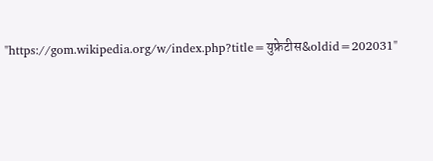"https://gom.wikipedia.org/w/index.php?title=युफ्रेटीस&oldid=202031"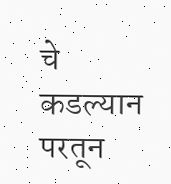चे कडल्यान परतून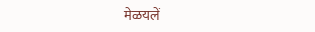मेळयलें